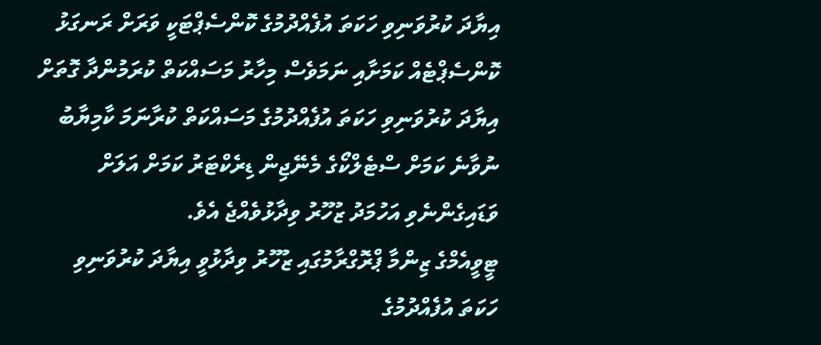އިޔާދަ ކުރުވަނިވި ހަކަތަ އުފެއްދުމުގެ ކޮންސެޕްޓަކީ ވަރަށް ރަނގަޅު ކޮންސެޕްޓެއް ކަމަށާއި ނަމަވެސް މިހާރު މަސައްކަތް ކުރަމުންދާ ގޮތަށް އިޔާދަ ކުރުވަނިވި ހަކަތަ އުފެއްދުމުގެ މަސައްކަތް ކުރާނަމަ ކާމިޔާބު ނުވާނެ ކަމަށް ސްޓެލްކޯގެ މެނޭޖިން ޑިރެކްޓަރު ކަމަށް އަލަށް ވަޑައިގެންނެވި އަހުމަދު ޒުހޫރު ވިދާޅުވެއްޖެ އެވެ.
ޓީވީއެމްގެ ޒިންމާ ޕްރޮގްރާމުގައި ޒުހޫރު ވިދާޅުވީ އިޔާދަ ކުރުވަނިވި ހަކަތަ އުފެއްދުމުގެ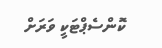ކޮންސެޕްޓަކީ ވަރަށް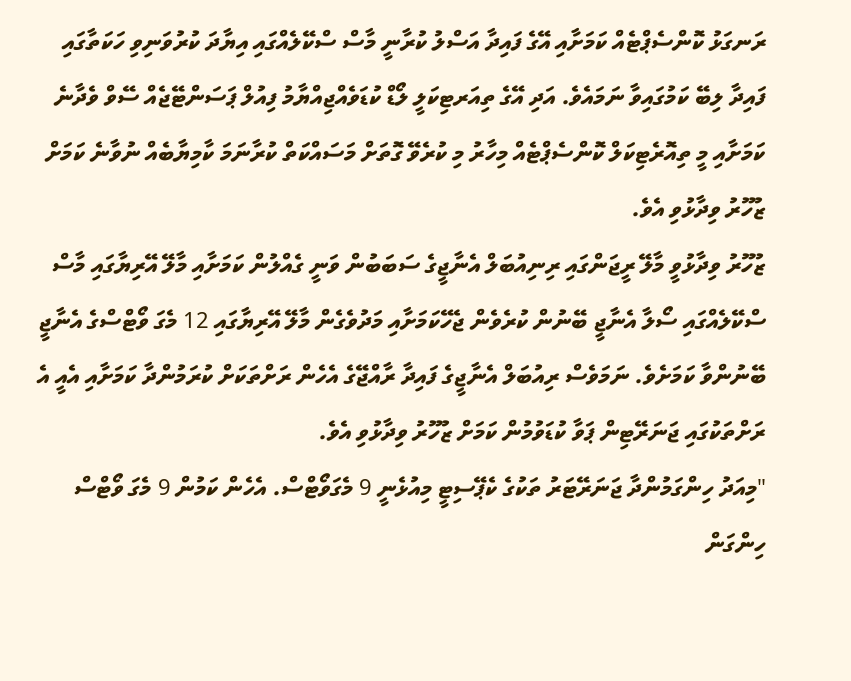ރަނގަޅު ކޮންސެޕްޓެއް ކަމަށާއި އޭގެ ފައިދާ އަސްލު ކުރާނީ މާސް ސްކޭލެއްގައި އިޔާދަ ކުރުވަނިވި ހަކަތާގައި ފައިދާ ލިބޭ ކަމުގައިވާ ނަމައެވެ. އަދި އޭގެ ތިއަރޓިކަލީ ލޯޑް ކުޑަވެއްޖިއްޔާމު ފިއުލް ޕަސަންޓޭޖެއް ސޭވް ވެދާނެ ކަމަށާއި މީ ތިއޮރެޓިކަލް ކޮންސެޕްޓެއް މިހާރު މި ކުރެވޭ ގޮތަށް މަސައްކަތް ކުރާނަމަ ކާމިޔާބެއް ނުވާނެ ކަމަށް ޒުހޫރު ވިދާޅުވި އެވެ.
ޒުހޫރު ވިދާޅުވީ މާލޭ ރީޖަންގައި ރިނިއުބަލް އެނާޖީގެ ސަބަބުން ވަނީ ގެއްލުން ކަމަށާއި މާލޭ އޭރިޔާގައި މާސް ސްކޭލެއްގައި ސޯލާ އެނާޖީ ބޭނުން ކުރެވެން ޖެހޭކަމަށާއި މަދުވެގެން މާލޭ އޭރިޔާގައި 12 މެގަ ވޯޓްސްގެ އެނާޖީ ބޭނުންވާ ކަމަށެވެ. ނަމަވެސް ރިއުބަލް އެނާޖީގެ ފައިދާ ރާއްޖޭގެ އެހެން ރަށްތަކަށް ކުރަމުންދާ ކަމަށާއި އެއީ އެ ރަށްތަކުގައި ޖަނަރޭޓިން ޕަވާ ކުޑަވުމުން ކަމަށް ޒުހޫރު ވިދާޅުވި އެވެ.
"މިއަދު ހިންގަމުންދާ ޖަނަރޭޓަރު ތަކުގެ ކެޕޭސިޓީ މިއުޅެނީ 9 މެގަވޯޓްސް. އެހެން ކަމުން 9 މެގަ ވޯޓްސް ހިންގަން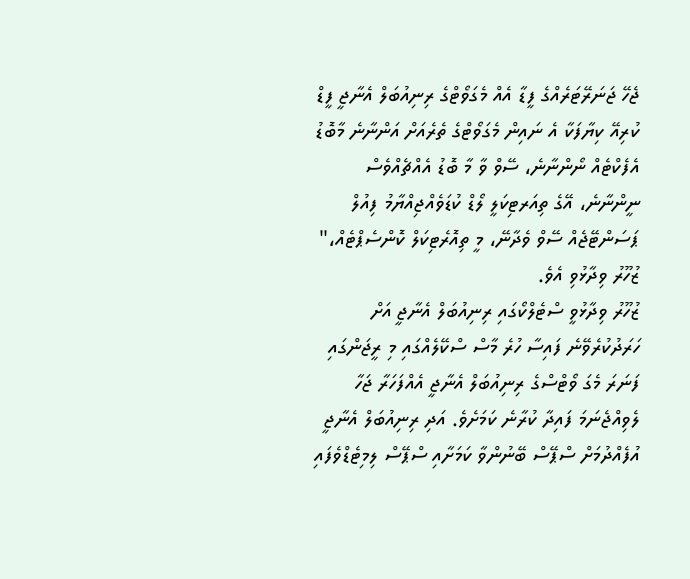ޖެހޭ ޖަނަރޭޓަރެއްގެ ފީޑާ އެއް މެގަވޯޓްގެ ރިނިއުބަލް އެނާޖީ ފީޑް ކުރިއޭ ކިޔާފަކާ އެ ނައިން މެގަވޯޓްގެ ތެރެއަށް އަންނާނެ މާބޮޑު އެފެކްޓެއް ނޯންނާނެ، ސޭވް ވާ މާ ބޮޑު އެއްޗެއްވެސް ނީންނާނެ، އޭގެ ތިއަރޓިކަލީ ލޯޑް ކުޑަވެއްޖިއްޔާމު ފިއުލް ޕަސަންޓޭޖެއް ސޭވް ވެދާނޭ، މީ ތިއޮރެޓިކަލް ކޮންސެޕްޓެއް،" ޒުހޫރު ވިދާޅުވި އެވެ.
ޒުހޫރު ވިދާޅުވީ ސްޓެލްކޯގައި ރިނިއުބަލް އެނާޖީ އަށް ހަރަދުކުރެވޭނެ ފައިސާ ހުރެ މާސް ސްކޭލެއްގައި މި ރީޖަންގައި ފަނަރަ މެގަ ވޯޓްސްގެ ރިނިއުބަލް އެނާޖީ އެއްފަހަރާ ޖަހާ ލެވިއްޖެނަމަ ފައިދާ ކުރާނެ ކަމަށެވެ. އަދި ރިނިއުބަލް އެނާޖީ އުފެއްދުމަށް ސްޕޭސް ބޭނުންވާ ކަމަށާއި ސްޕޭސް ލިމިޓެޑްވެފައި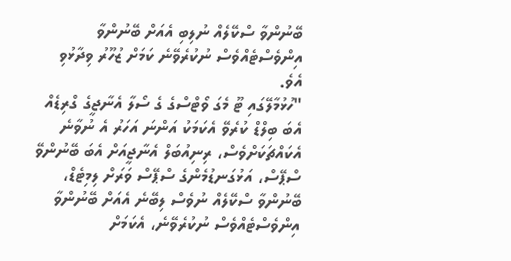ބޭނުންވާ ސްކޭލެއް ނުލިބި އެއަށް ބޭނުންވާ އިންވެސްޓެއްވެސް ނުކުރެވޭނެ ކަމަށް ޒުހޫރު ވިދާޅުވި އެވެ.
"ހުޅުމާލޭގައި ޓޫ މެގަ ވޯޓްސްގެ ގެ ސޯލާ އެނާޖީގެ ގްރިޑެއް އެބަ ބިލްޑް ކުރެވޭ އެކަމަކު އަންނަ އަހަރު އެ ނުވާނެ އެކައްޗަކަށްވެސް، ރިނިއުބަލް އެނާޖީއަށް އެބަ ބޭނުންވޭ ސްޕޭސް، އަޅުގަނޑުމެންގެ ސްޕޭސް ވަރަށް ލިމިޓެޑް، ބޭނުންވާ ސްކޭލެއް ނުވެސް ލިބޭނެ އެއަށް ބޭނުންވާ އިންވެސްޓެއްވެސް ނުކުރެވޭނެ، އެކަމަށް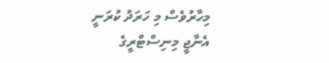މިހާރުވެސް މި ހަރަދު ކުރަނީ އެނާޖީ މިނިސްޓްރީގެ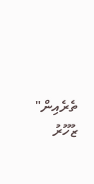ތެރެއިން" ޒުހޫރު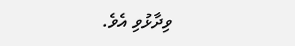ވިދާޅުވި އެވެ.